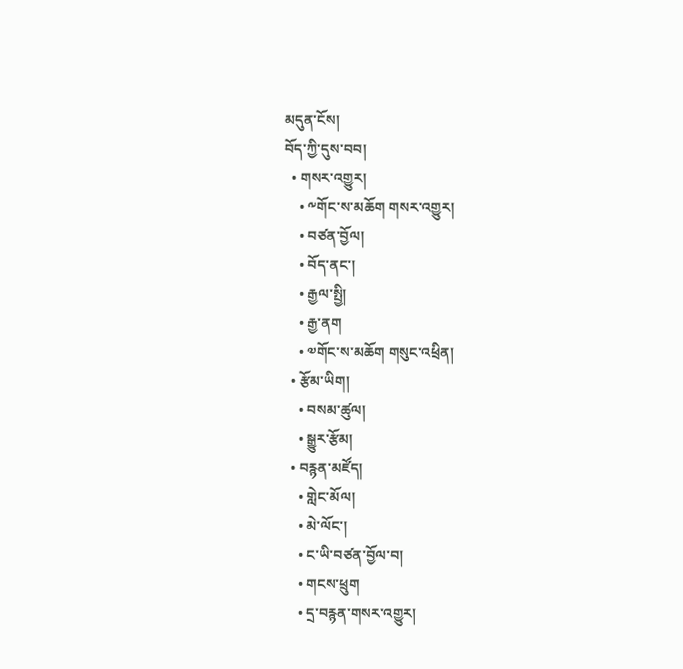མདུན་ངོས།
བོད་ཀྱི་དུས་བབ།
  • གསར་འགྱུར།
    • ༸གོང་ས་མཆོག གསར་འགྱུར།
    • བཙན་བྱོལ།
    • བོད་ནང་།
    • རྒྱལ་སྤྱི།
    • རྒྱ་ནག
    • ༧གོང་ས་མཆོག གསུང་འཕྲིན།
  • རྩོམ་ཡིག།
    • བསམ་ཚུལ།
    • སྒྱུར་རྩོམ།
  • བརྙན་མཛོད།
    • གླེང་མོལ།
    • མེ་ལོང་།
    • ང་ཡི་བཙན་བྱོལ་བ།
    • གངས་ཕྲུག
    • དྲ་བརྙན་གསར་འགྱུར།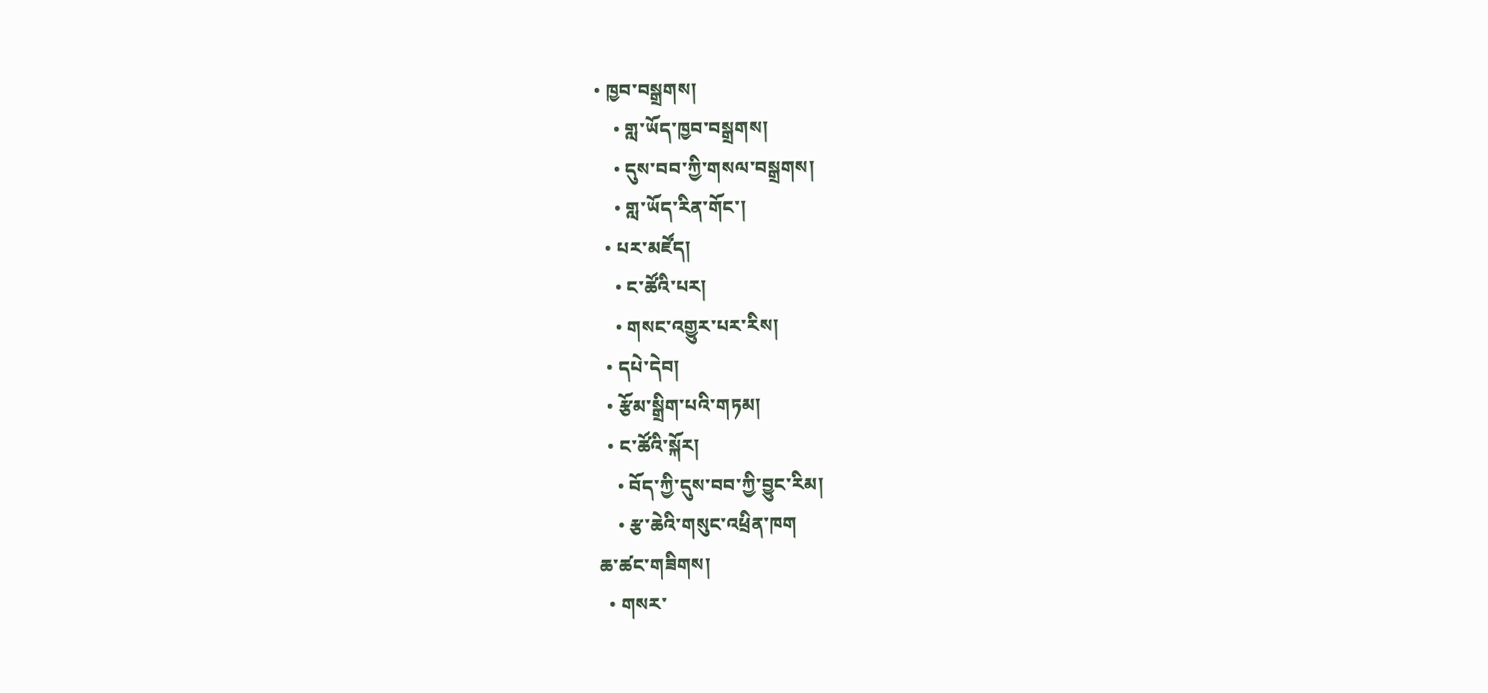• ཁྱབ་བསྒྲགས།
    • གླ་ཡོད་ཁྱབ་བསྒྲགས།
    • དུས་བབ་ཀྱི་གསལ་བསྒྲགས།
    • གླ་ཡོད་རིན་གོང་།
  • པར་མཛོད།
    • ང་ཚོའི་པར།
    • གསང་འགྱུར་པར་རིས།
  • དཔེ་དེབ།
  • རྩོམ་སྒྲིག་པའི་གཏམ།
  • ང་ཚོའི་སྐོར།
    • བོད་ཀྱི་དུས་བབ་ཀྱི་བྱུང་རིམ།
    • རྩ་ཆེའི་གསུང་འཕྲིན་ཁག
ཆ་ཚང་གཟིགས།
  • གསར་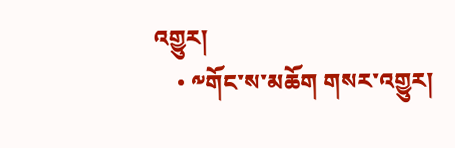འགྱུར།
    • ༸གོང་ས་མཆོག གསར་འགྱུར།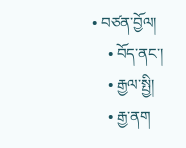• བཙན་བྱོལ།
    • བོད་ནང་།
    • རྒྱལ་སྤྱི།
    • རྒྱ་ནག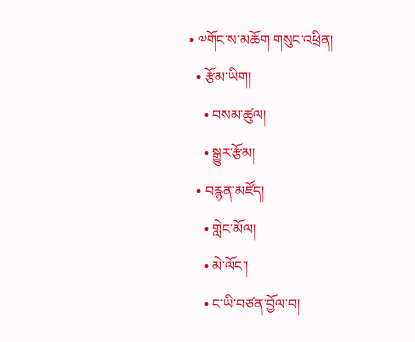• ༧གོང་ས་མཆོག གསུང་འཕྲིན།
  • རྩོམ་ཡིག།
    • བསམ་ཚུལ།
    • སྒྱུར་རྩོམ།
  • བརྙན་མཛོད།
    • གླེང་མོལ།
    • མེ་ལོང་།
    • ང་ཡི་བཙན་བྱོལ་བ།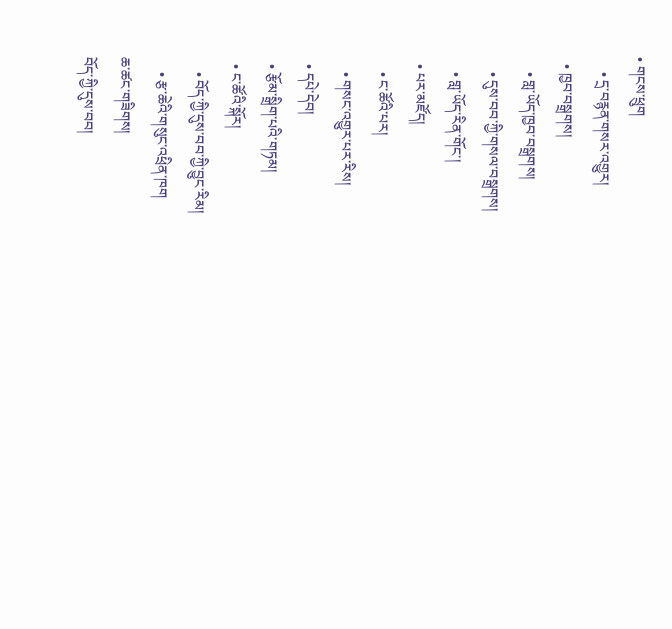• གངས་ཕྲུག
    • དྲ་བརྙན་གསར་འགྱུར།
  • ཁྱབ་བསྒྲགས།
    • གླ་ཡོད་ཁྱབ་བསྒྲགས།
    • དུས་བབ་ཀྱི་གསལ་བསྒྲགས།
    • གླ་ཡོད་རིན་གོང་།
  • པར་མཛོད།
    • ང་ཚོའི་པར།
    • གསང་འགྱུར་པར་རིས།
  • དཔེ་དེབ།
  • རྩོམ་སྒྲིག་པའི་གཏམ།
  • ང་ཚོའི་སྐོར།
    • བོད་ཀྱི་དུས་བབ་ཀྱི་བྱུང་རིམ།
    • རྩ་ཆེའི་གསུང་འཕྲིན་ཁག
ཆ་ཚང་གཟིགས།
བོད་ཀྱི་དུས་བབ།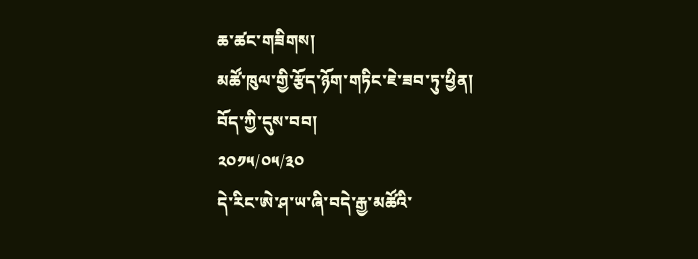ཆ་ཚང་གཟིགས།
མཚོ་ཁུལ་གྱི་རྩོད་ཉོག་གཏིང་ཇེ་ཟབ་ཏུ་ཕྱིན།
བོད་ཀྱི་དུས་བབ།
༢༠༡༥/༠༥/༣༠
དེ་རིང་ཨེ་ཤ་ཡ་ཞི་བདེ་རྒྱ་མཚོའི་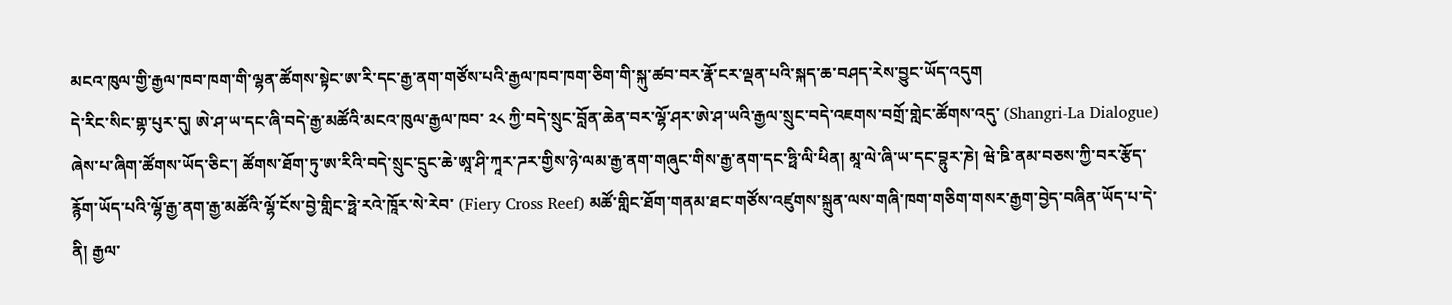མངའ་ཁུལ་གྱི་རྒྱལ་ཁབ་ཁག་གི་ལྷན་ཚོགས་སྟེང་ཨ་རི་དང་རྒྱ་ནག་གཙོས་པའི་རྒྱལ་ཁབ་ཁག་ཅིག་གི་སྐུ་ཚབ་བར་རྣོ་ངར་ལྡན་པའི་སྐད་ཆ་བཤད་རེས་བྱུང་ཡོད་འདུག
དེ་རིང་སིང་གྷ་པུར་དུ། ཨེ་ཤ་ཡ་དང་ཞི་བདེ་རྒྱ་མཚོའི་མངའ་ཁུལ་རྒྱལ་ཁབ་ ༢༨ ཀྱི་བདེ་སྲུང་བློན་ཆེན་བར་ལྷོ་ཤར་ཨེ་ཤ་ཡའི་རྒྱལ་སྲུང་བདེ་འཇགས་བགྲོ་གླེང་ཚོགས་འདུ་ (Shangri-La Dialogue) ཞེས་པ་ཞིག་ཚོགས་ཡོད་ཅིང་། ཚོགས་ཐོག་ཏུ་ཨ་རིའི་བདེ་སྲུང་དྲུང་ཆེ་ཨཱ་ཤི་ཀཱར་ཌར་གྱིས་ཉེ་ལམ་རྒྱ་ནག་གཞུང་གིས་རྒྱ་ནག་དང་ཧྥི་ལི་ཕིན། མཱ་ལེ་ཞི་ཡ་དང་བྷུར་ཎེ། ཝེ་ཋི་ནམ་བཅས་ཀྱི་བར་རྩོད་རྙོག་ཡོད་པའི་ལྷོ་རྒྱ་ནག་རྒྱ་མཚོའི་ལྷོ་ངོས་བྱེ་གླིང་ཧྥེ་རའེ་ཁཱོར་སེ་རེབ་ (Fiery Cross Reef) མཚོ་གླིང་ཐོག་གནམ་ཐང་གཙོས་འཛུགས་སྐྲུན་ལས་གཞི་ཁག་གཅིག་གསར་རྒྱག་བྱེད་བཞིན་ཡོད་པ་དེ་ནི། རྒྱལ་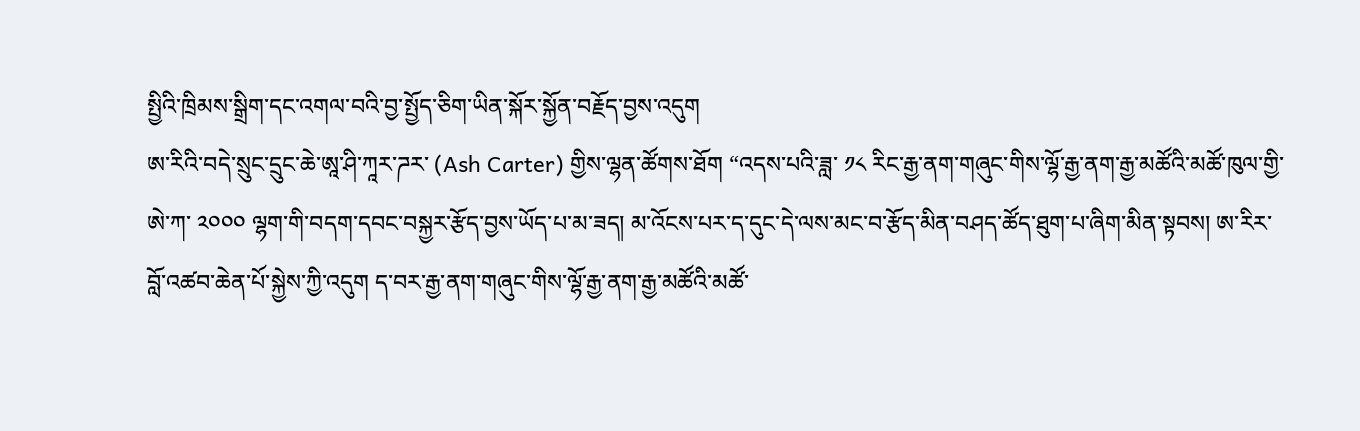སྤྱིའི་ཁྲིམས་སྒྲིག་དང་འགལ་བའི་བྱ་སྤྱོད་ཅིག་ཡིན་སྐོར་སྐྱོན་བརྗོད་བྱས་འདུག
ཨ་རིའི་བདེ་སྲུང་དྲུང་ཆེ་ཨཱ་ཤི་ཀཱར་ཌར་ (Ash Carter) གྱིས་ལྷན་ཚོགས་ཐོག “འདས་པའི་ཟླ་ ༡༨ རིང་རྒྱ་ནག་གཞུང་གིས་ལྷོ་རྒྱ་ནག་རྒྱ་མཚོའི་མཚོ་ཁུལ་གྱི་ཨེ་ཀ་ ༢༠༠༠ ལྷག་གི་བདག་དབང་བསྐྱར་རྩོད་བྱས་ཡོད་པ་མ་ཟད། མ་འོངས་པར་ད་དུང་དེ་ལས་མང་བ་རྩོད་མིན་བཤད་ཚོད་ཐུག་པ་ཞིག་མིན་སྟབས། ཨ་རིར་བློ་འཚབ་ཆེན་པོ་སྐྱེས་ཀྱི་འདུག ད་བར་རྒྱ་ནག་གཞུང་གིས་ལྷོ་རྒྱ་ནག་རྒྱ་མཚོའི་མཚོ་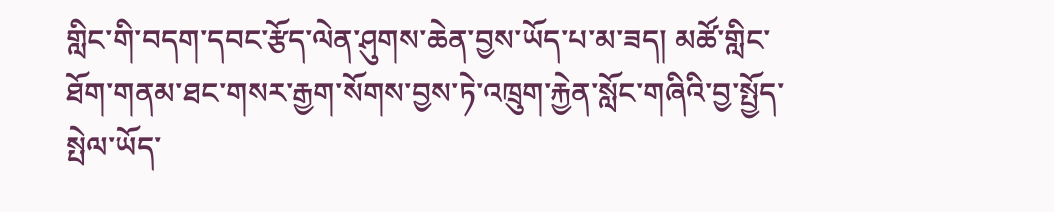གླིང་གི་བདག་དབང་རྩོད་ལེན་ཤུགས་ཆེན་བྱས་ཡོད་པ་མ་ཟད། མཚོ་གླིང་ཐོག་གནམ་ཐང་གསར་རྒྱག་སོགས་བྱས་ཏེ་འཁྲུག་རྐྱེན་སློང་གཞིའི་བྱ་སྤྱོད་སྤེལ་ཡོད་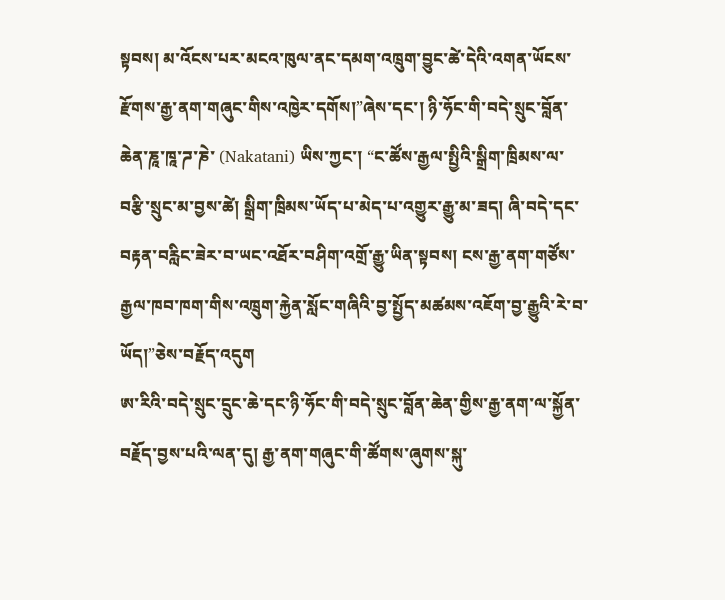སྟབས། མ་འོངས་པར་མངའ་ཁུལ་ནང་དམག་འཁྲུག་བྱུང་ཚེ་དེའི་འགན་ཡོངས་རྫོགས་རྒྱ་ནག་གཞུང་གིས་འཁྱེར་དགོས།”ཞེས་དང་། ཉི་ཧོང་གི་བདེ་སྲུང་བློན་ཆེན་ཎཱ་ཁཱ་ཌ་ཎེ་ (Nakatani) ཡིས་ཀྱང་། “ང་ཚོས་རྒྱལ་སྤྱིའི་སྒྲིག་ཁྲིམས་ལ་བརྩི་སྲུང་མ་བྱས་ཚེ། སྒྲིག་ཁྲིམས་ཡོད་པ་མེད་པ་འགྱུར་རྒྱུ་མ་ཟད། ཞི་བདེ་དང་བརྟན་བརླིང་ཟེར་བ་ཡང་འཐོར་བཤིག་འགྲོ་རྒྱུ་ཡིན་སྟབས། ངས་རྒྱ་ནག་གཙོས་རྒྱལ་ཁབ་ཁག་གིས་འཁྲུག་རྐྱེན་སློང་གཞིའི་བྱ་སྤྱོད་མཚམས་འཇོག་བྱ་རྒྱུའི་རེ་བ་ཡོད།”ཅེས་བརྗོད་འདུག
ཨ་རིའི་བདེ་སྲུང་དྲུང་ཆེ་དང་ཉི་ཧོང་གི་བདེ་སྲུང་བློན་ཆེན་གྱིས་རྒྱ་ནག་ལ་སྐྱོན་བརྗོད་བྱས་པའི་ལན་དུ། རྒྱ་ནག་གཞུང་གི་ཚོགས་ཞུགས་སྐུ་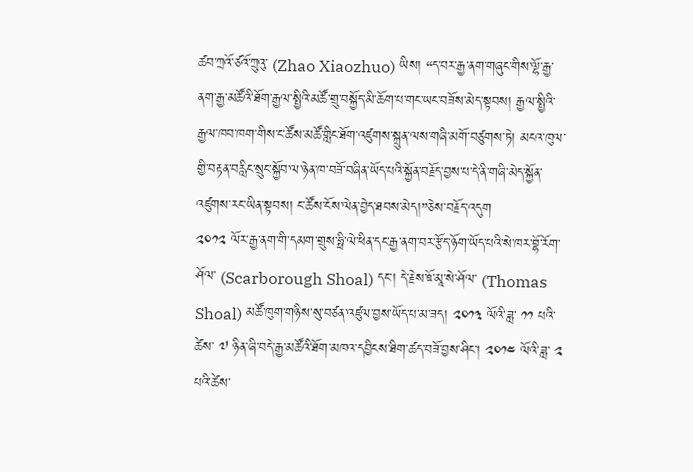ཚབ་ཀྲའོ་ཙའོ་ཀྲུའུ་ (Zhao Xiaozhuo) ཡིས། “ད་བར་རྒྱ་ནག་གཞུང་གིས་ལྷོ་རྒྱ་ནག་རྒྱ་མཚོའི་ཐོག་རྒྱལ་སྤྱིའི་མཚོ་གྲུ་བསྐྱོད་མི་ཆོག་པ་གང་ཡང་བཟོས་མེད་སྟབས། རྒྱལ་སྤྱིའི་རྒྱལ་ཁབ་ཁག་གིས་ང་ཚོས་མཚོ་གླིང་ཐོག་འཛུགས་སྐྲུན་ལས་གཞི་མགོ་བཙུགས་ཏེ། མངའ་ཁུལ་གྱི་བརྟན་བརླིང་སྲུང་སྐྱོབ་ལ་ཉེན་ཁ་བཟོ་བཞིན་ཡོད་པའི་སྐྱོན་བརྗོད་བྱས་པ་དེ་ནི་གཞི་མེད་སྐྱོན་འཛུགས་རང་ཡིན་སྟབས། ང་ཚོས་ངོས་ལེན་བྱེད་ཐབས་མེད།”ཅེས་བརྗོད་འདུག
༢༠༡༢ ལོར་རྒྱ་ནག་གི་དམག་གྲུས་ཧྥི་ལེ་ཕིན་དང་རྒྱ་ནག་བར་རྩོད་ཉོག་ཡོད་པའི་སེ་ཁར་བྷོ་རོག་ཤོལ་ (Scarborough Shoal) དང་། དེ་རྗེས་ཋོ་མཱ་སེ་ཤོལ་ (Thomas Shoal) མཚོ་ཁུག་གཉིས་སུ་བཙན་འཛུལ་བྱས་ཡོད་པ་མ་ཟད། ༢༠༡༣ ལོའི་ཟླ་ ༡༡ པའི་ཚེས་ ༧ ཉིན་ཞི་བདེ་རྒྱ་མཚོའི་ཐོག་མཁའ་དབྱིངས་ཐིག་ཚད་བཟོ་བྱས་ཤིང་། ༢༠༡༤ ལོའི་ཟླ་ ༢ པའི་ཚེས་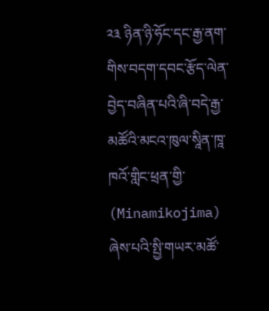༢༣ ཉིན་ཉི་ཧོང་དང་རྒྱ་ནག་གིས་བདག་དབང་རྩོད་ལེན་བྱེད་བཞིན་པའི་ཞི་བདེ་རྒྱ་མཚོའི་མངའ་ཁུལ་སཱིན་ཁཱ་ཁའོ་གླིང་ཕྲན་གྱི་ (Minamikojima) ཞེས་པའི་སྤྱི་གཡར་མཚོ་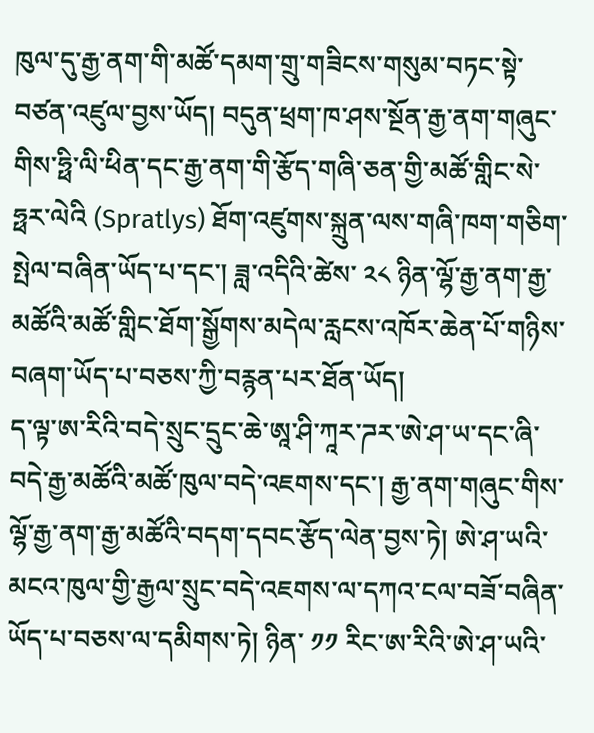ཁུལ་དུ་རྒྱ་ནག་གི་མཚོ་དམག་གྲུ་གཟིངས་གསུམ་བཏང་སྟེ་བཙན་འཛུལ་བྱས་ཡོད། བདུན་ཕྲག་ཁ་ཤས་སྔོན་རྒྱ་ནག་གཞུང་གིས་ཧྥི་ལི་ཕིན་དང་རྒྱ་ནག་གི་རྩོད་གཞི་ཅན་གྱི་མཚོ་གླིང་སེ་ཧྥར་ལེའི (Spratlys) ཐོག་འཛུགས་སྐྲུན་ལས་གཞི་ཁག་གཅིག་སྤེལ་བཞིན་ཡོད་པ་དང་། ཟླ་འདིའི་ཚེས་ ༢༨ ཉིན་ལྷོ་རྒྱ་ནག་རྒྱ་མཚོའི་མཚོ་གླིང་ཐོག་སྒྱོགས་མདེལ་རླངས་འཁོར་ཆེན་པོ་གཉིས་བཞག་ཡོད་པ་བཅས་ཀྱི་བརྙན་པར་ཐོན་ཡོད།
ད་ལྟ་ཨ་རིའི་བདེ་སྲུང་དྲུང་ཆེ་ཨཱ་ཤི་ཀཱར་ཌར་ཨེ་ཤ་ཡ་དང་ཞི་བདེ་རྒྱ་མཚོའི་མཚོ་ཁུལ་བདེ་འཇགས་དང་། རྒྱ་ནག་གཞུང་གིས་ལྷོ་རྒྱ་ནག་རྒྱ་མཚོའི་བདག་དབང་རྩོད་ལེན་བྱས་ཏེ། ཨེ་ཤ་ཡའི་མངའ་ཁུལ་གྱི་རྒྱལ་སྲུང་བདེ་འཇགས་ལ་དཀའ་ངལ་བཟོ་བཞིན་ཡོད་པ་བཅས་ལ་དམིགས་ཏེ། ཉིན་ ༡༡ རིང་ཨ་རིའི་ཨེ་ཤ་ཡའི་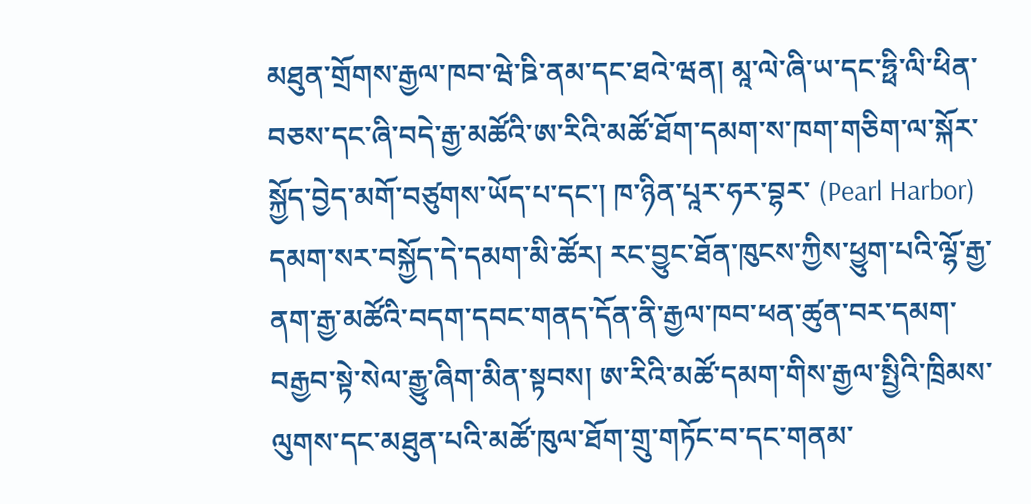མཐུན་གྲོགས་རྒྱལ་ཁབ་ཝེ་ཋི་ནམ་དང་ཐའེ་ཝན། མཱ་ལེ་ཞི་ཡ་དང་ཧྥི་ལི་ཕིན་བཅས་དང་ཞི་བདེ་རྒྱ་མཚོའི་ཨ་རིའི་མཚོ་ཐོག་དམག་ས་ཁག་གཅིག་ལ་སྐོར་སྐྱོད་བྱེད་མགོ་བཙུགས་ཡོད་པ་དང་། ཁ་ཉིན་པཱར་ཧར་བྷར་ (Pearl Harbor) དམག་སར་བསྐྱོད་དེ་དམག་མི་ཚོར། རང་བྱུང་ཐོན་ཁུངས་ཀྱིས་ཕྱུག་པའི་ལྷོ་རྒྱ་ནག་རྒྱ་མཚོའི་བདག་དབང་གནད་དོན་ནི་རྒྱལ་ཁབ་ཕན་ཚུན་བར་དམག་བརྒྱབ་སྟེ་སེལ་རྒྱུ་ཞིག་མིན་སྟབས། ཨ་རིའི་མཚོ་དམག་གིས་རྒྱལ་སྤྱིའི་ཁྲིམས་ལུགས་དང་མཐུན་པའི་མཚོ་ཁུལ་ཐོག་གྲུ་གཏོང་བ་དང་གནམ་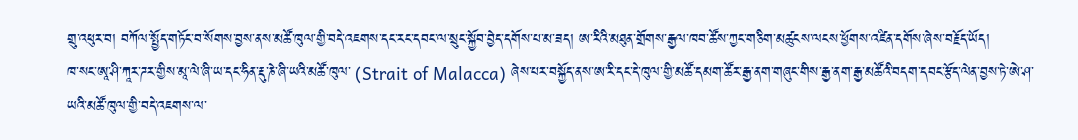གྲུ་འཕུར་བ། བཀོལ་སྤྱོད་གཏོང་བ་སོགས་བྱས་ནས་མཚོ་ཁུལ་གྱི་བདེ་འཇགས་དང་རང་དབང་ལ་སྲུང་སྐྱོབ་བྱེད་དགོས་པ་མ་ཟད། ཨ་རིའི་མཐུན་གྲོགས་རྒྱལ་ཁབ་ཚོས་ཀྱང་གཅིག་མཚུངས་ལངས་ཕྱོགས་འཛིན་དགོས་ཞེས་བརྗོད་ཡོད།
ཁ་སང་ཨཱ་ཤི་ཀཱར་ཌར་གྱིས་མཱ་ལེ་ཞི་ཡ་དང་ཧིན་རྡུ་ཎེ་ཞི་ཡའི་མཚོ་ཁུལ་ (Strait of Malacca) ཞེས་པར་བསྐྱོད་ནས་ཨ་རི་དང་དེ་ཁུལ་གྱི་མཚོ་དམག་ཚོར་རྒྱ་ནག་གཞུང་གིས་རྒྱ་ནག་རྒྱ་མཚོའི་བདག་དབང་རྩོད་ལེན་བྱས་ཏེ་ཨེ་ཤ་ཡའི་མཚོ་ཁུལ་གྱི་བདེ་འཇགས་ལ་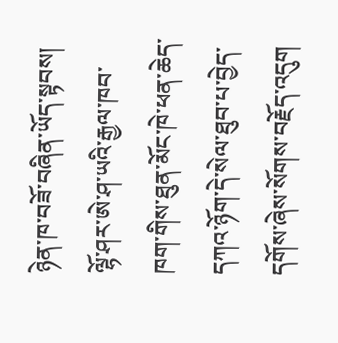ཉེན་ཁ་བཟོ་བཞིན་ཡོད་སྟབས། ལྷོ་ཤར་ཨེ་ཤ་ཡའི་རྒྱལ་ཁབ་ཁག་གིས་ཐུན་མོང་ཁེ་ཕན་ཆེད་དཀའ་ཉོག་དེ་སེལ་ཐུབ་པ་བྱེད་དགོས་ཞེས་སོགས་བརྗོད་འདུག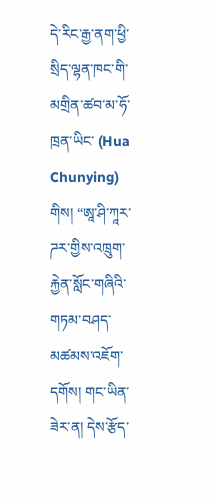དེ་རིང་རྒྱ་ནག་ཕྱི་སྲིད་ལྷན་ཁང་གི་མགྲིན་ཚབ་མ་ཧོ་ཁྲན་ཡིང་ (Hua Chunying) གིས། “ཨཱ་ཤི་ཀཱར་ཌར་གྱིས་འཁྲུག་རྐྱེན་སློང་གཞིའི་གཏམ་བཤད་མཚམས་འཇོག་དགོས། གང་ཡིན་ཟེར་ན། དེས་རྩོད་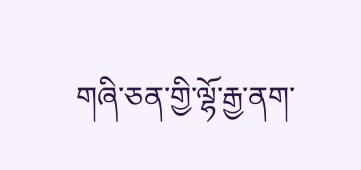གཞི་ཅན་གྱི་ལྷོ་རྒྱ་ནག་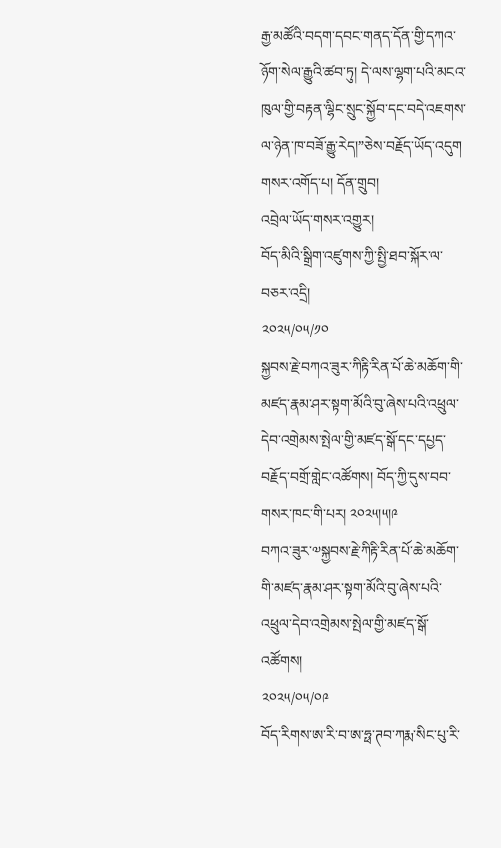རྒྱ་མཚོའི་བདག་དབང་གནད་དོན་གྱི་དཀའ་ཉོག་སེལ་རྒྱུའི་ཚབ་ཏུ། དེ་ལས་ལྷག་པའི་མངའ་ཁུལ་གྱི་བརྟན་ལྷིང་སྲུང་སྐྱོབ་དང་བདེ་འཇགས་ལ་ཉེན་ཁ་བཟོ་རྒྱུ་རེད།”ཅེས་བརྗོད་ཡོད་འདུག
གསར་འགོད་པ། དོན་གྲུབ།
འབྲེལ་ཡོད་གསར་འགྱུར།
བོད་མིའི་སྒྲིག་འཛུགས་ཀྱི་སྤྱི་ཐབ་སྐོར་ལ་བཅར་འདྲི།
༢༠༢༥/༠༥/༡༠
སྐྱབས་རྗེ་བཀའ་ཟུར་ཀིརྟི་རིན་པོ་ཆེ་མཆོག་གི་མཛད་རྣམ་ཤར་སྟག་མོའི་བུ་ཞེས་པའི་འཕྲུལ་དེབ་འགྲེམས་སྤེལ་གྱི་མཛད་སྒོ་དང་དཔྱད་བརྗོད་བགྲོ་གླེང་འཚོགས། བོད་ཀྱི་དུས་བབ་གསར་ཁང་གི་པར། ༢༠༢༥།༥།༩
བཀའ་ཟུར་༧སྐྱབས་རྗེ་ཀིརྟི་རིན་པོ་ཆེ་མཆོག་གི་མཛད་རྣམ་ཤར་སྟག་མོའི་བུ་ཞེས་པའི་འཕྲུལ་དེབ་འགྲེམས་སྤེལ་གྱི་མཛད་སྒོ་འཚོགས།
༢༠༢༥/༠༥/༠༩
བོད་རིགས་ཨ་རི་བ་ཨ་ཧྥ་ཊབ་ཀརྨ་སིང་པུ་རི་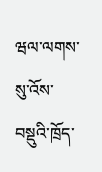ཝལ་ལགས་སུ་འོས་བསྡུའི་ཁྲོད་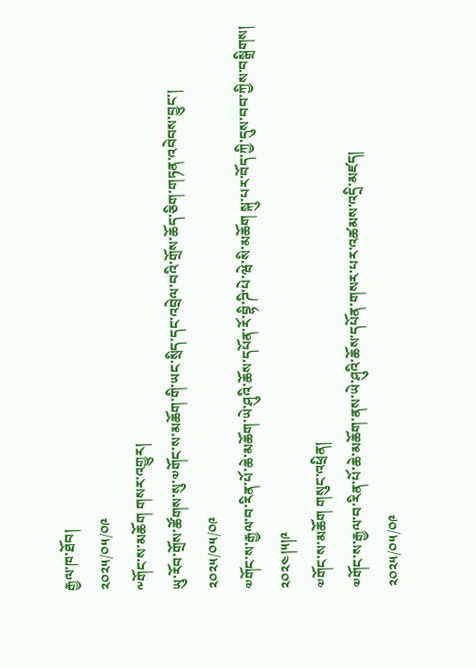རྒྱལ་ཁ་ཐོབ།
༢༠༢༥/༠༥/༠༩
༸གོང་ས་མཆོག གསར་འགྱུར།
ཡུ་རོབ་གྲོས་ཚོགས་སུ་༧གོང་ས་མཆོག་གི་ཡང་སྲིད་དང་འབྲེལ་བའི་གྲོས་ཆོད་ཅིག་གཏན་འབེབས་བྱུང་།
༢༠༢༥/༠༥/༠༩
༧གོང་ས་རྒྱལ་བ་རིན་པོ་ཆེ་མཆོག་ཡེ་ཤུའི་ཆོས་དཔོན་རོ་བྷི་ཌི་པེ་ཝེ་སི་མཆོག སྐུ་པར་བོད་ཀྱི་དུས་བབ་ཀྱིས་བསྒྲིགས། ༢༠༢༤།༥།༩
༧གོང་ས་མཆོག གསུང་འཕྲིན།
༧གོང་ས་རྒྱལ་བ་རིན་པོ་ཆེ་མཆོག་ནས་ཡེ་ཤུའི་ཆོས་དཔོན་གསར་པར་འཚམས་འདྲི་མཛད།
༢༠༢༥/༠༥/༠༩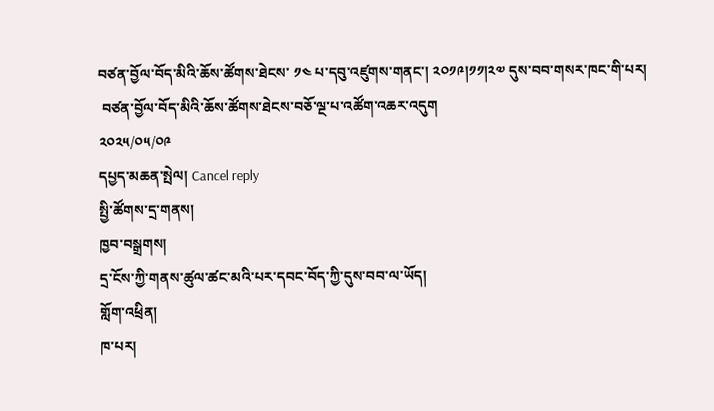བཙན་བྱོལ་བོད་མིའི་ཆོས་ཚོགས་ཐེངས་ ༡༤ པ་དབུ་འཛུགས་གནང་། ༢༠༡༩།༡༡།༢༧ དུས་བབ་གསར་ཁང་གི་པར།
 བཙན་བྱོལ་བོད་མིའི་ཆོས་ཚོགས་ཐེངས་བཅོ་ལྔ་པ་འཚོག་འཆར་འདུག
༢༠༢༥/༠༥/༠༩
དཔྱད་མཆན་སྤེལ། Cancel reply
སྤྱི་ཚོགས་དྲ་གནས།
ཁྱབ་བསྒྲགས།
དྲ་ངོས་ཀྱི་གནས་ཚུལ་ཚང་མའི་པར་དབང་བོད་ཀྱི་དུས་བབ་ལ་ཡོད།
གློག་འཕྲིན།
ཁ་པར།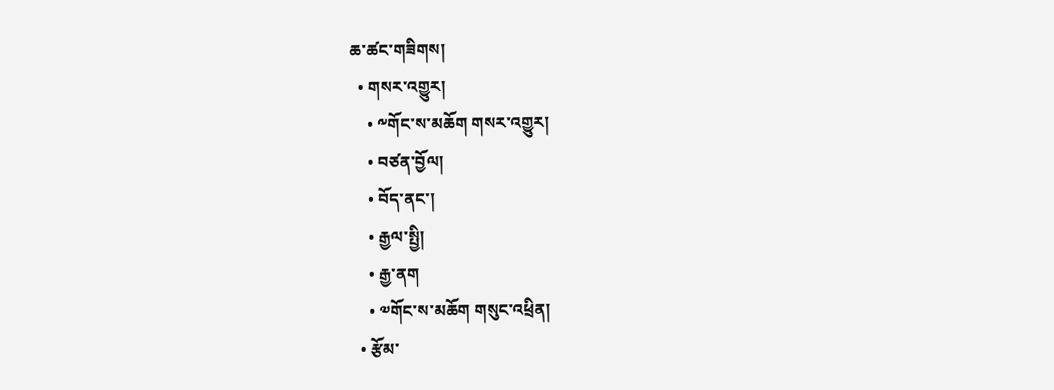ཆ་ཚང་གཟིགས།
  • གསར་འགྱུར།
    • ༸གོང་ས་མཆོག གསར་འགྱུར།
    • བཙན་བྱོལ།
    • བོད་ནང་།
    • རྒྱལ་སྤྱི།
    • རྒྱ་ནག
    • ༧གོང་ས་མཆོག གསུང་འཕྲིན།
  • རྩོམ་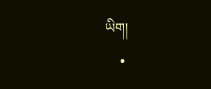ཡིག།
    •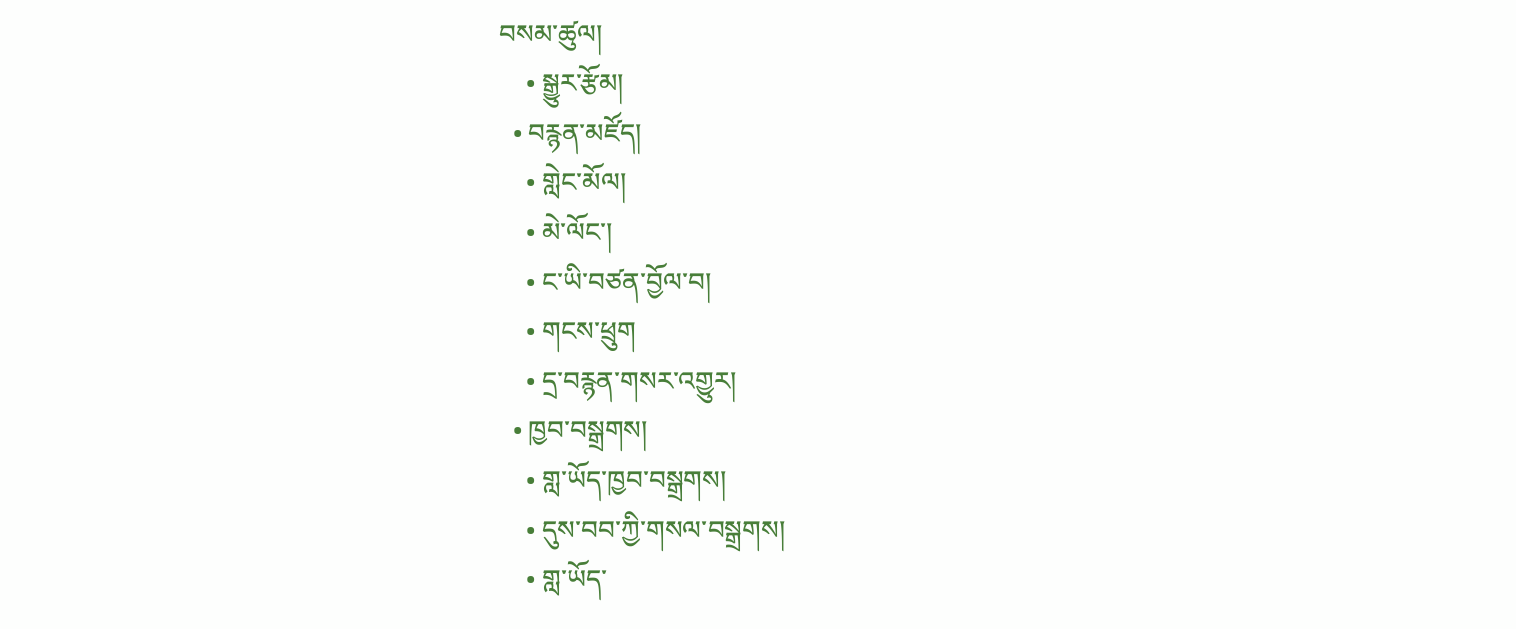བསམ་ཚུལ།
    • སྒྱུར་རྩོམ།
  • བརྙན་མཛོད།
    • གླེང་མོལ།
    • མེ་ལོང་།
    • ང་ཡི་བཙན་བྱོལ་བ།
    • གངས་ཕྲུག
    • དྲ་བརྙན་གསར་འགྱུར།
  • ཁྱབ་བསྒྲགས།
    • གླ་ཡོད་ཁྱབ་བསྒྲགས།
    • དུས་བབ་ཀྱི་གསལ་བསྒྲགས།
    • གླ་ཡོད་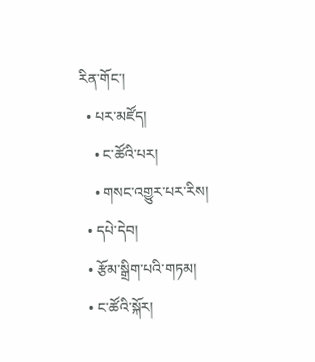རིན་གོང་།
  • པར་མཛོད།
    • ང་ཚོའི་པར།
    • གསང་འགྱུར་པར་རིས།
  • དཔེ་དེབ།
  • རྩོམ་སྒྲིག་པའི་གཏམ།
  • ང་ཚོའི་སྐོར།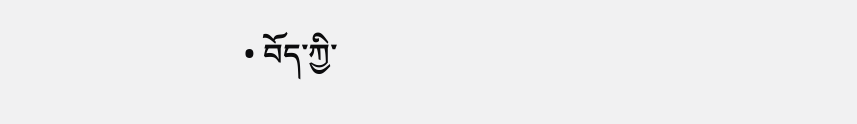• བོད་ཀྱི་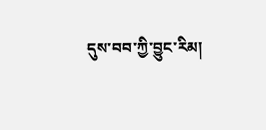དུས་བབ་ཀྱི་བྱུང་རིམ།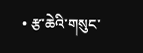• རྩ་ཆེའི་གསུང་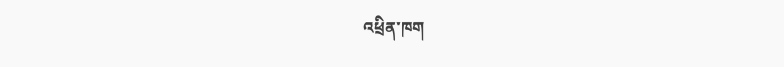འཕྲིན་ཁག